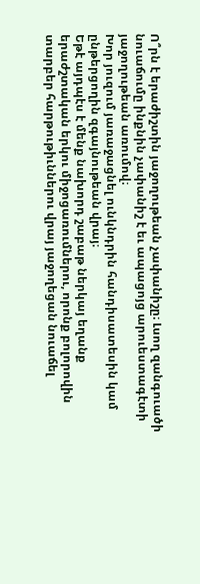Ո՞րն է երաժիշտին յաջողութեան չափանիշը։ Լսող զանգուածի նուաճումը ինքնին չափանիշ է եւ ապացոյց արուեստագէտի յաջողութեան առումով։
Խոր յուզում յառաջացնել ունկնդրին հանդիսատեսին կամ ընթերցողին զգայնութեան վրայ։
Եթէ այդպէս է մենք նախորդ շաբաթ ներկայ եղանք երաժշտական երկու միջոցառումներու, որոնք բոլորովին տարբեր հարթութիւններու վրայ յաջողեցան նուաճել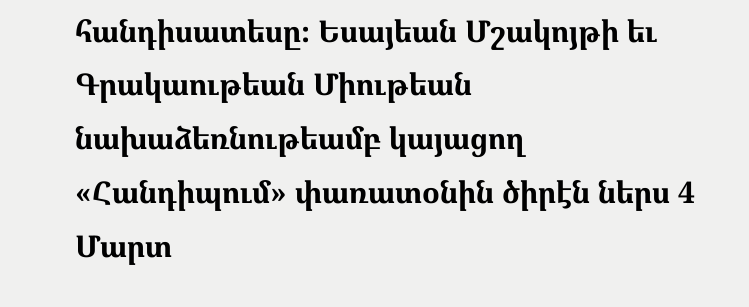հանդիսատեսը։ Եսայեան Մշակոյթի եւ Գրակաութեան Միութեան նախաձեռնութեամբ կայացող «Հանդիպում» փառատօնին ծիրէն ներս 4 Մարտ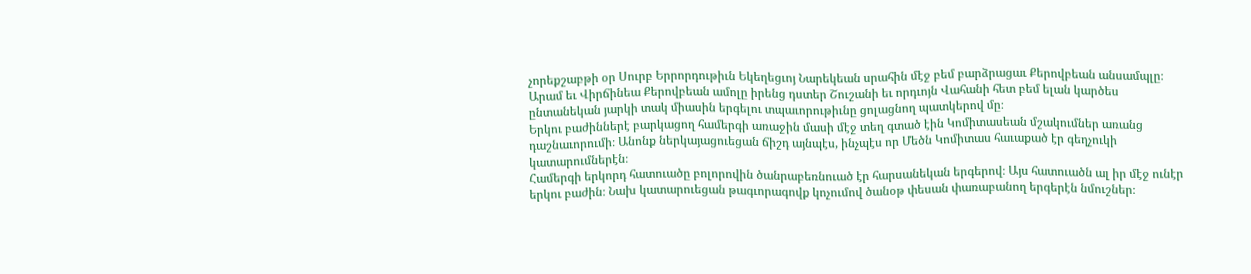չորեքշաբթի օր Սուրբ Երրորդութիւն Եկեղեցւոյ Նարեկեան սրահին մէջ բեմ բարձրացաւ Քերովբեան անսամպլը։ Արամ եւ Վիրճինեա Քերովբեան ամոլը իրենց դստեր Շուշանի եւ որդւոյն Վահանի հետ բեմ ելան կարծես ընտանեկան յարկի տակ միասին երգելու տպաւորութիւնը ցոլացնող պատկերով մը։
Երկու բաժիններէ բարկացող համերգի առաջին մասի մէջ տեղ գտած էին Կոմիտասեան մշակումներ առանց դաշնաւորումի։ Անոնք ներկայացուեցան ճիշդ այնպէս, ինչպէս որ Մեծն Կոմիտաս հաւաքած էր գեղչուկի կատարումներէն։
Համերգի երկորդ հատուածը բոլորովին ծանրաբեռնուած էր հարսանեկան երգերով։ Այս հատուածն ալ իր մէջ ունէր երկու բաժին։ Նախ կատարուեցան թագւորագովք կոչումով ծանօթ փեսան փառաբանող երգերէն նմուշներ։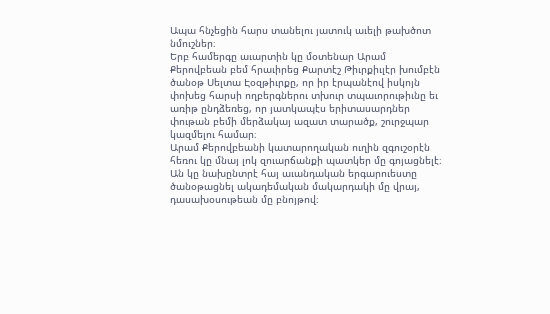Ապա հնչեցին հարս տանելու յատուկ աւելի թախծոտ նմուշներ։
Երբ համերգը աւարտին կը մօտենար Արամ Քերովբեան բեմ հրաւիրեց Քարտէշ Թիւրքիւլէր խումբէն ծանօթ Սելտա Էօզթիւրքը, որ իր էրպանէով իսկոյն փոխեց հարսի ողբերգներու տխուր տպաւորութիւնը եւ առիթ ընդձեռեց, որ յատկապէս երիտասարդներ փութան բեմի մերձակայ ազատ տարածք, շուրջպար կազմելու համար։
Արամ Քերովբեանի կատարողական ուղին զգուշօրէն հեռու կը մնայ լոկ զուարճանքի պատկեր մը գոյացնելէ։ Ան կը նախընտրէ հայ աւանդական երգարուեստը ծանօթացնել ակադեմական մակարդակի մը վրայ, դասախօսութեան մը բնոյթով։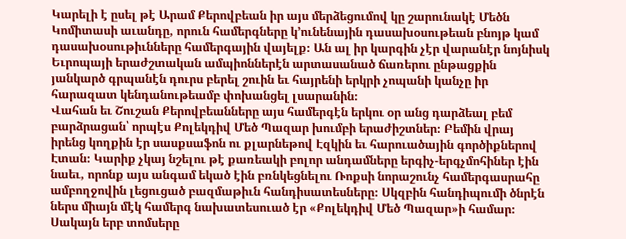Կարելի է ըսել թէ Արամ Քերովբեան իր այս մերձեցումով կը շարունակէ Մեծն Կոմիտասի աւանդը, որուն համերգները կ՚ունենային դասախօսութեան բնոյթ կամ դասախօսութիւնները համերգային վայելք։ Ան ալ իր կարգին չէր վարանէր նոյնիսկ Եւրոպայի երաժշտական ամպիոններէն արտասանած ճառերու ընթացքին յանկարծ գրպանէն դուրս բերել շուին եւ հայրենի երկրի չոպանի կանչը իր հարազատ կենդանութեամբ փոխանցել լսարանին։
Վահան եւ Շուշան Քերովբեանները այս համերգէն երկու օր անց դարձեալ բեմ բարձրացան՝ որպէս Քոլեկդիվ Մեծ Պազար խումբի երաժիշտներ։ Բեմին վրայ իրենց կողքին էր սասքսաֆոն ու քլարնեթով Էզկին եւ հարուածային գործիքներով Էտան։ Կարիք չկայ նշելու թէ քառեակի բոլոր անդամները երգիչ-երգչմոհիներ էին նաեւ, որոնք այս անգամ եկած էին բռնկեցնելու Ռոքսի նորաշունչ համերգասրահը ամբողջովին լեցուցած բազմաթիւն հանդիսատեսները։ Սկզբին հանդիպումի ծնրէն ներս միայն մէկ համերգ նախատեսուած էր «Քոլեկդիվ Մեծ Պազար»ի համար։ Սակայն երբ տոմսերը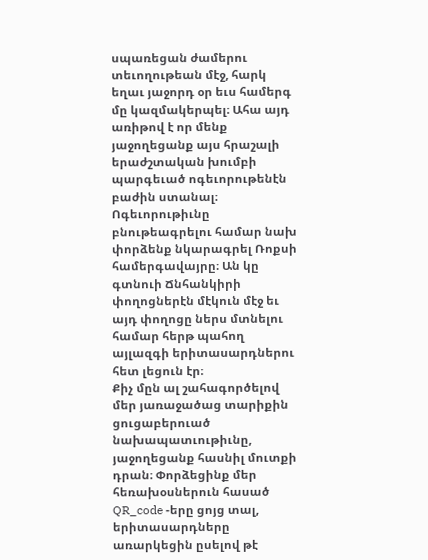սպառեցան ժամերու տեւողութեան մէջ, հարկ եղաւ յաջորդ օր եւս համերգ մը կազմակերպել։ Ահա այդ առիթով է որ մենք յաջողեցանք այս հրաշալի երաժշտական խումբի պարգեւած ոգեւորութենէն բաժին ստանալ։
Ոգեւորութիւնը բնութեագրելու համար նախ փորձենք նկարագրել Ռոքսի համերգավայրը։ Ան կը գտնուի Ճնհանկիրի փողոցներէն մէկուն մէջ եւ այդ փողոցը ներս մտնելու համար հերթ պահող այլազգի երիտասարդներու հետ լեցուն էր։
Քիչ մըն ալ շահագործելով մեր յառաջածաց տարիքին ցուցաբերուած նախապատւութիւնը, յաջողեցանք հասնիլ մուտքի դրան։ Փորձեցինք մեր հեռախօսներուն հասած QR_code -երը ցոյց տալ, երիտասարդները առարկեցին ըսելով թէ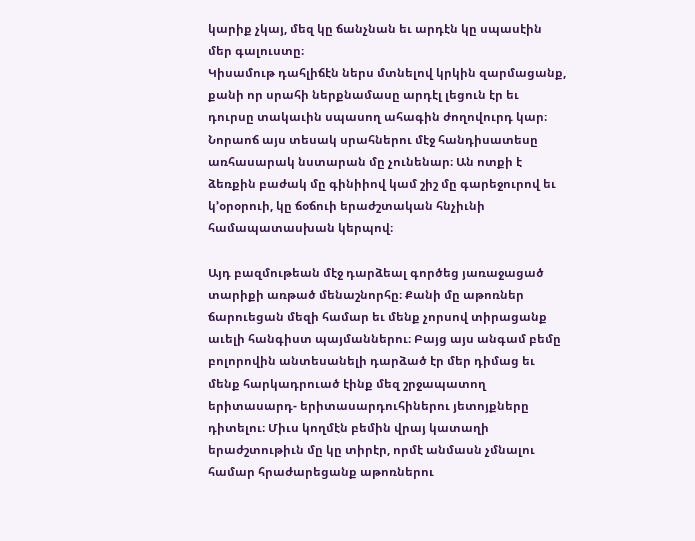կարիք չկայ, մեզ կը ճանչնան եւ արդէն կը սպասէին մեր գալուստը։
Կիսամութ դահլիճէն ներս մտնելով կրկին զարմացանք, քանի որ սրահի ներքնամասը արդէլ լեցուն էր եւ դուրսը տակաւին սպասող ահագին ժողովուրդ կար։
Նորաոճ այս տեսակ սրահներու մէջ հանդիսատեսը առհասարակ նստարան մը չունենար։ Ան ոտքի է ձեռքին բաժակ մը գինիիով կամ շիշ մը գարեջուրով եւ կ՚օրօրուի, կը ճօճուի երաժշտական հնչիւնի համապատասխան կերպով։

Այդ բազմութեան մէջ դարձեալ գործեց յառաջացած տարիքի առթած մենաշնորհը։ Քանի մը աթոռներ ճարուեցան մեզի համար եւ մենք չորսով տիրացանք աւելի հանգիստ պայմաններու։ Բայց այս անգամ բեմը բոլորովին անտեսանելի դարձած էր մեր դիմաց եւ մենք հարկադրուած էինք մեզ շրջապատող երիտասարդ- երիտասարդուհիներու յետոյքները դիտելու։ Միւս կողմէն բեմին վրայ կատաղի երաժշտութիւն մը կը տիրէր, որմէ անմասն չմնալու համար հրաժարեցանք աթոռներու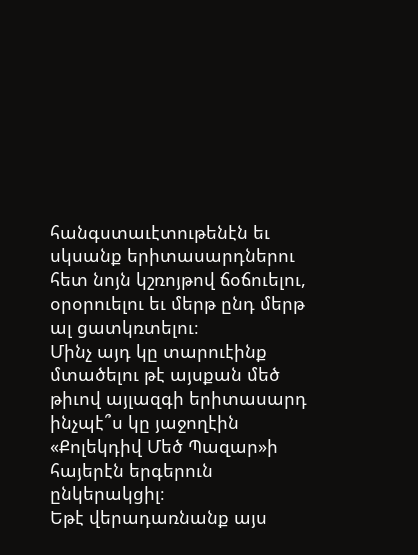հանգստաւէտութենէն եւ սկսանք երիտասարդներու հետ նոյն կշռոյթով ճօճուելու, օրօրուելու եւ մերթ ընդ մերթ ալ ցատկռտելու։
Մինչ այդ կը տարուէինք մտածելու թէ այսքան մեծ թիւով այլազգի երիտասարդ ինչպէ՞ս կը յաջողէին «Քոլեկդիվ Մեծ Պազար»ի հայերէն երգերուն ընկերակցիլ։
Եթէ վերադառնանք այս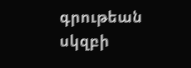գրութեան սկզբի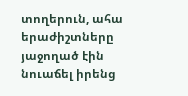տողերուն, ահա երաժիշտները յաջողած էին նուաճել իրենց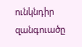ունկնդիր զանգուածը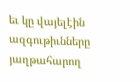եւ կը վայելէին ազգութիւնները յաղթահարող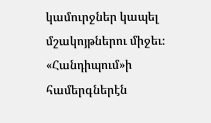կամուրջներ կապել մշակոյթներու միջեւ։
«Հանդիպում»ի համերգներէն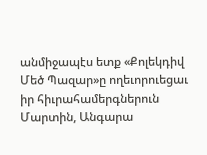անմիջապէս ետք «Քոլեկդիվ Մեծ Պազար»ը ողեւորուեցաւ իր հիւրահամերգներուն Մարտին, Անգարա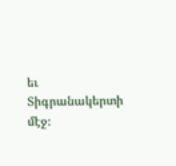եւ Տիգրանակերտի մէջ։